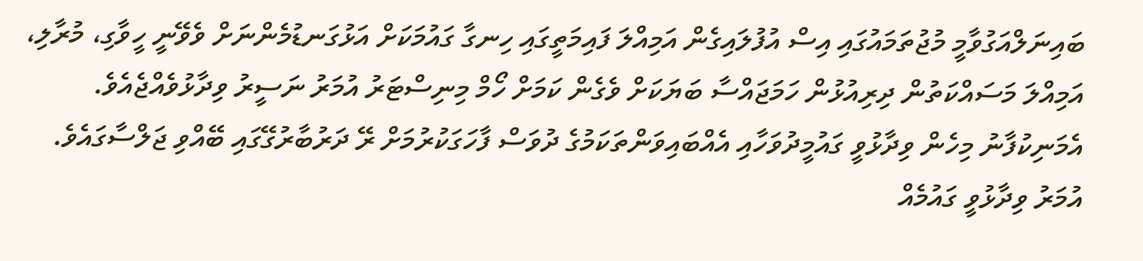ބައިނަލްއަގުވާމީ މުޖުތަމައުގައި އިސް އުފުލައިގެން އަމިއްލަ ފައިމަތީގައި ހިނގާ ގައުމަކަށް އަޅުގަނޑުމެންނަށް ވެވޭނީ ހީވާގި، މުރާލި، އަމިއްލަ މަސައްކަތުން ދިރިއުޅުން ހަމަޖައްސާ ބަޔަކަށް ވެގެން ކަމަށް ހޯމް މިނިސްޓަރު އުމަރު ނަސީރު ވިދާޅުވެއްޖެއެވެ.
އެމަނިކުފާނު މިހެން ވިދާޅުވީ ގައުމީދުވަހާއި އެއްބައިވަންތަކަމުގެ ދުވަސް ފާހަގަކުރުމަށް ރޭ ދަރުބާރުގޭގައި ބޭއްވި ޖަލްސާގައެވެ.
އުމަރު ވިދާޅުވީ ގައުމެއް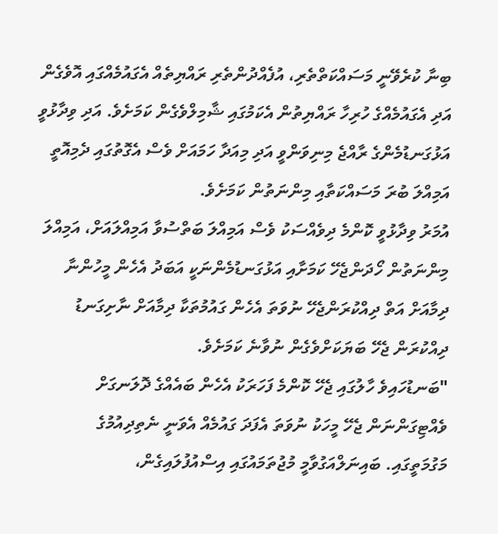ބިނާ ކުރެވޭނީ މަސައްކަތްތެރި، އުފެއްދުންތެރި ރައްޔިތެއް އެގައުމެއްގައި އޮވެގެން އަދި އެގައުމެއްގެ ހުރިހާ ރައްޔިތުން އެކަމުގައި ޝާމިލްވެގެން ކަމަށެވެ. އަދި ވިދާޅުވީ އަޅުގަނޑުމެންގެ ރާއްޖެ މިނިވަންވީ އަދި މިއަދާ ހަމައަށް ވެސް އެގޮތުގައި ދެމިއޮތީ އަމިއްލަ ބުރަ މަސައްކަތާއި މިންނަތުން ކަމަށެވެ.
އުމަރު ވިދާޅުވީ ކޮންމެ ދިވެއްސަކު ވެސް އަމިއްލަ ބަތްސުވާ އަމިއްލައަށް، އަމިއްލަ މިންނަތުން ހޯދަންޖެހޭ ކަމަށާއި އަޅުގަނޑުމެންނަކީ އަބަދު އެހެން މީހުންނާ ދިމާއަށް އަތް ދިއްކުރަންޖެހޭ ނުވަތަ އެހެން ގައުމުތަކާ ދިމާއަށް ނާށިގަނޑު ދިއްކުރަން ޖެހޭ ބަޔަކަށްވެގެން ނުވާނެ ކަމަށެވެ.
"ބަނޑުހައިވެ ހާލުގައި ޖެހޭ ކޮންމެ ފަހަރަކު އެހެން ބައެއްގެ ދޮލަނގަށް ވެއްޓިގަންނަން ޖެހޭ މީހަކު ނުވަތަ އެފަދަ ގައުމެއް އެވަނީ ނެތިދިއުމުގެ މަގުމަތީގައި. ބައިނަލްއަގުވާމީ މުޖުތަމައުގައި އިސްއުފުލައިގެން،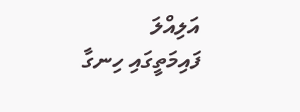އަލިއްލަ ފައިމަތީގައި ހިނގާ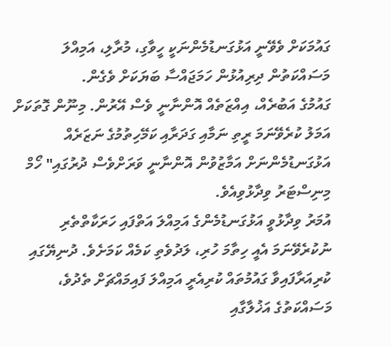ގައުމަކަށް ވެވޭނީ އަޅުގަނޑުމެންނަކީ ހީވާގި، މުރާލި، އަމިއްލަ މަސައްކަތުން ދިރިއުޅުން ހަމަޖައްސާ ބަޔަކަށް ވެގެން.
ގައުމުގެ އަބުރެއް، އިއްޒަތެއް އޮންނާނީ ވެސް އޭރުން. މިނޫން ގޮތަކަށް އަމަލު ކުރެވޭނަމަ ރީތި ނަމާއި ގަދަރާއި ކަމޭހިތުމުގެ ނަޒަރެއް އަޅުގަނޑުމެންނަށް އަމާޒުވުން އޮންނާނީ ވަރަށްވެސް ދުރުގައި" ހޯމް މިނިސްޓަރު ވިދާޅުވިއެވެ.
އުމަރު ވިދާޅުވީ އަޅުގަނޑުމެންގެ އަމިއްލަ އަތްފައި ހަރަކާތްތެރި ނުކުރެވޭނަމަ އެއީ ހިތާމަ ހުރި، ލަދުވެތި ކަމެއް ކަމަށެވެ. ދުނިޔޭގައި ކުރިއަރާފައިވާ ގައުމުތައް ކުރިއެރީ އަމިއްލަ ފައިމައްޗަށް ތެދުވެ، މަސައްކަތުގެ އަޚުލާގާއި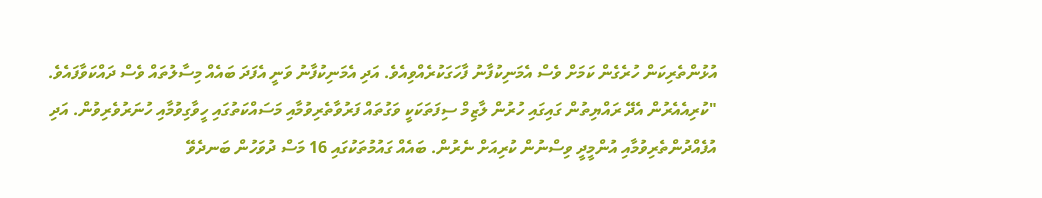އުޅުންތެރިކަން ހުރެގެން ކަމަށް ވެސް އެމަނިކުފާނު ފާހަގަކުރެއްވިއެވެ. އަދި އެމަނިކުފާނު ވަނީ އެފަދަ ބައެއް މިސާލުތައް ވެސް ދައްކަވާފައެވެ.
"ކުރިއެއެރުން އެދޭ ރައްޔިތުން ގައިގައި ހުރުން ލާޒިމް ސިފަތަކަކީ ވަގުތައް ފަރުވާތެރިވުމާއި މަސައްކަތުގައި ހީވާގިވުމާއި ހުނަރުވެރިވުން. އަދި އުފެއްދުންތެރިވުމާއި އުންމީދީ ވިސްނުން ކުރިއަށް ނެރުން. ބައެއް ގައުމުތަކުގައި 16 މަސް ދުވަހުން ބަނދެވޭ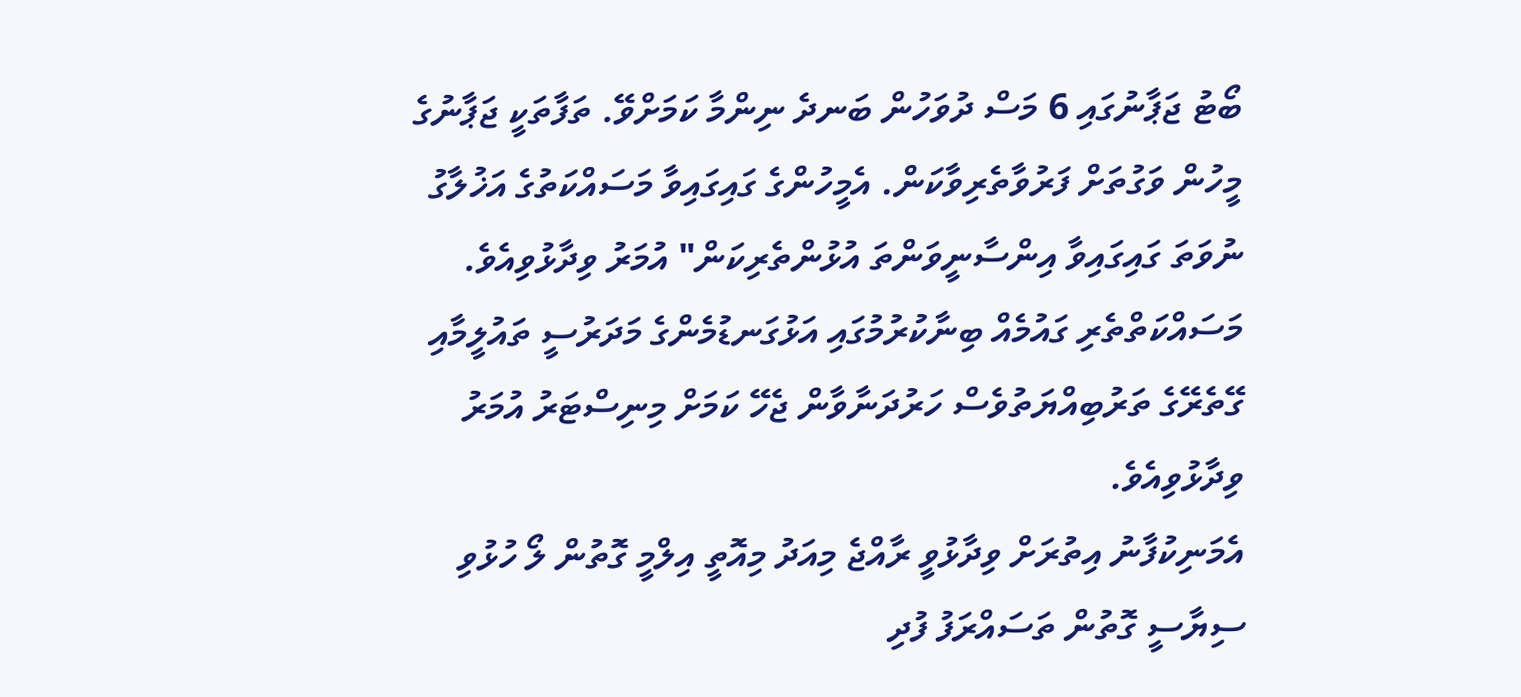ބޯޓު ޖަޕާނުގައި 6 މަސް ދުވަހުން ބަނދެ ނިންމާ ކަމަށްވޭ. ތަފާތަކީ ޖަޕާނުގެ މީހުން ވަގުތަށް ފަރުވާތެރިވާކަން. އެމީހުންގެ ގައިގައިވާ މަސައްކަތުގެ އަޚުލާގު ނުވަތަ ގައިގައިވާ އިންސާނީވަންތަ އުޅުންތެރިކަން" އުމަރު ވިދާޅުވިއެވެ.
މަސައްކަތްތެރި ގައުމެއް ބިނާކުރުމުގައި އަޅުގަނޑުމެންގެ މަދަރުސީ ތައުލީމާއި ގޭތެރޭގެ ތަރުބިއްޔަތުވެސް ހަރުދަނާވާން ޖެހޭ ކަމަށް މިނިސްޓަރު އުމަރު ވިދާޅުވިއެވެ.
އެމަނިކުފާނު އިތުރަށް ވިދާޅުވީ ރާއްޖެ މިއަދު މިއޮތީ އިލްމީ ގޮތުން ލޯ ހުޅުވި ސިޔާސީ ގޮތުން ތަސައްރަފު ފުދި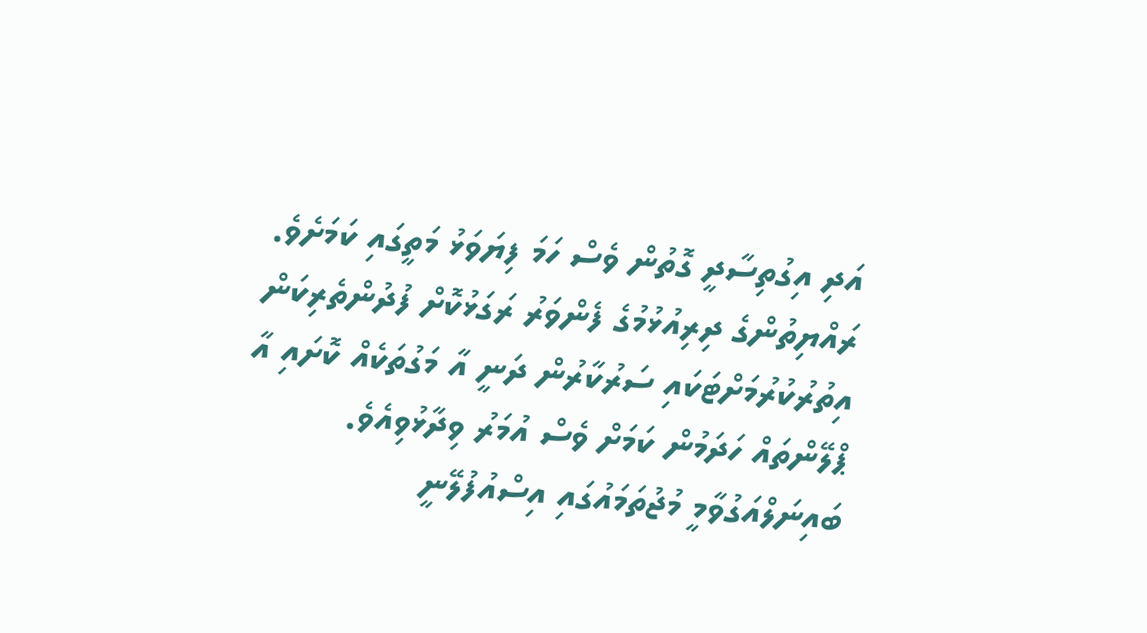އަދި އިގުތިސާދީ ގޮތުން ވެސް ހަމަ ފިޔަވަޅު މަތީގައި ކަމަށެވެ. ރައްޔިތުންގެ ދިރިއުޅުމުގެ ފެންވަރު ރަގަޅުކޮށް ފުދުންތެރިކަން އިތުރުކުރުމަށްޓަކައި ސަރުކާރުން ދަނީ އާ މަގުތަކެއް ކޮށައި އާ ޕްލޭންތައް ހަދަމުން ކަމަށް ވެސް އުމަރު ވިދާޅުވިއެވެ.
ބައިނަލްއަގުވާމީ މުޖުތަމައުގައި އިސްއުފުލޭނީ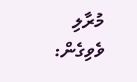މުރާލި ވެވިގެން: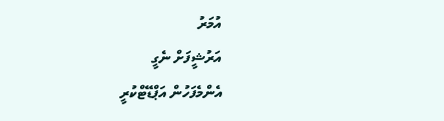އުމަރު
އަރުޝީފަށް ނެގީ
އެންމެފަހުން އަޕްޑޭޓްކުރީ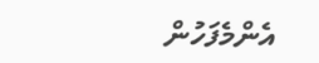އެންމެފަހުން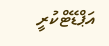އަޕްޑޭޓްކުރީ